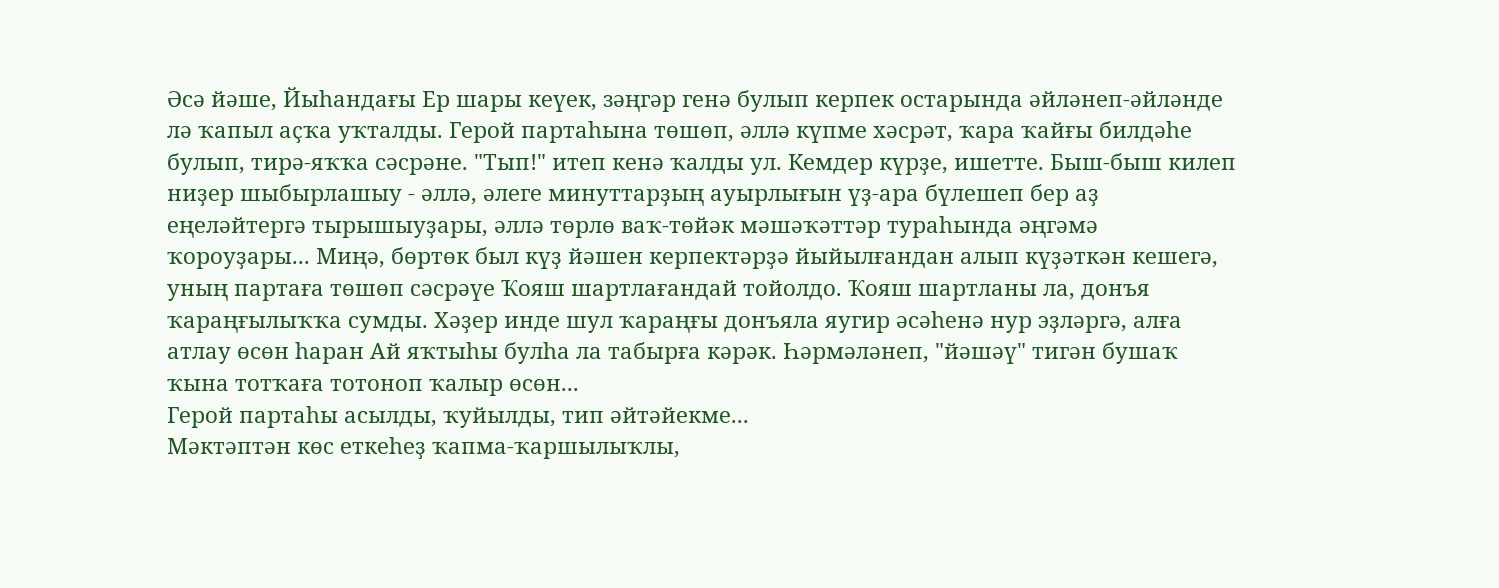Әсә йәше, Йыһандағы Ер шары кеүек, зәңгәр генә булып керпек остарында әйләнеп-әйләнде лә ҡапыл аҫҡа уҡталды. Герой партаһына төшөп, әллә күпме хәсрәт, ҡара ҡайғы билдәһе булып, тирә-яҡҡа сәсрәне. "Тып!" итеп кенә ҡалды ул. Кемдер күрҙе, ишетте. Быш-быш килеп ниҙер шыбырлашыу - әллә, әлеге минуттарҙың ауырлығын үҙ-ара бүлешеп бер аҙ еңеләйтергә тырышыуҙары, әллә төрлө ваҡ-төйәк мәшәҡәттәр тураһында әңгәмә ҡороуҙары... Миңә, бөртөк был күҙ йәшен керпектәрҙә йыйылғандан алып күҙәткән кешегә, уның партаға төшөп сәсрәүе Ҡояш шартлағандай тойолдо. Ҡояш шартланы ла, донъя ҡараңғылыҡҡа сумды. Хәҙер инде шул ҡараңғы донъяла яугир әсәһенә нур эҙләргә, алға атлау өсөн һаран Ай яҡтыһы булһа ла табырға кәрәк. Һәрмәләнеп, "йәшәү" тигән бушаҡ ҡына тотҡаға тотоноп ҡалыр өсөн...
Герой партаһы асылды, ҡуйылды, тип әйтәйекме...
Мәктәптән көс еткеһеҙ ҡапма-ҡаршылыҡлы,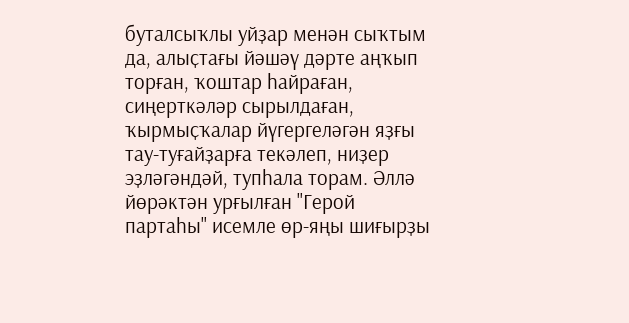буталсыҡлы уйҙар менән сыҡтым да, алыҫтағы йәшәү дәрте аңҡып торған, ҡоштар һайраған, сиңерткәләр сырылдаған, ҡырмыҫҡалар йүгергеләгән яҙғы тау-туғайҙарға текәлеп, ниҙер эҙләгәндәй, тупһала торам. Әллә йөрәктән урғылған "Герой партаһы" исемле өр-яңы шиғырҙы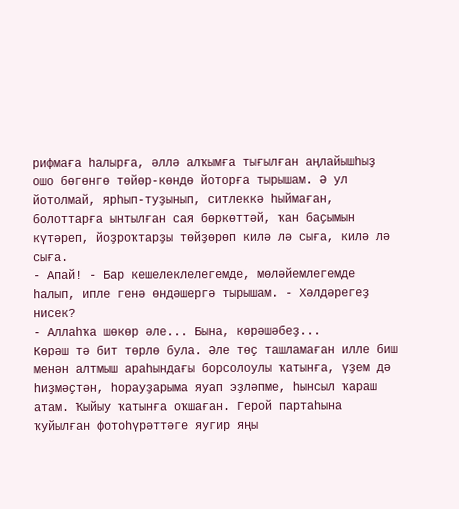рифмаға һалырға, әллә алҡымға тығылған аңлайышһыҙ ошо бөгөнгө төйөр-көндө йоторға тырышам. Ә ул йотолмай, ярһып-туҙынып, ситлеккә һыймаған, болоттарға ынтылған сая бөркөттәй, ҡан баҫымын күтәреп, йоҙроҡтарҙы төйҙөрөп килә лә сыға, килә лә сыға.
- Апай! - Бар кешелеклелегемде, мөләйемлегемде һалып, ипле генә өндәшергә тырышам. - Хәлдәрегеҙ нисек?
- Аллаһҡа шөкөр әле... Бына, көрәшәбеҙ...
Көрәш тә бит төрлө була. Әле төҫ ташламаған илле биш менән алтмыш араһындағы борсолоулы ҡатынға, үҙем дә һиҙмәҫтән, һорауҙарыма яуап эҙләпме, һынсыл ҡараш атам. Ҡыйыу ҡатынға оҡшаған. Герой партаһына ҡуйылған фотоһүрәттәге яугир яңы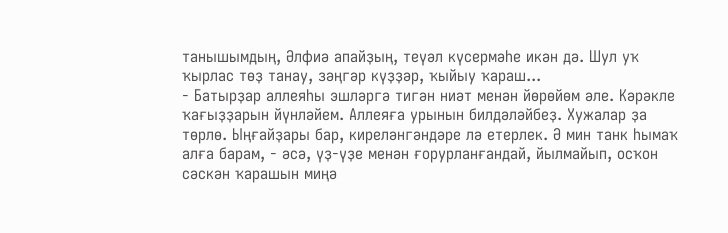танышымдың, Әлфиә апайҙың, теүәл күсермәһе икән дә. Шул уҡ ҡырлас төҙ танау, зәңгәр күҙҙәр, ҡыйыу ҡараш...
- Батырҙар аллеяһы эшләргә тигән ниәт менән йөрөйөм әле. Кәрәкле ҡағыҙҙарын йүнләйем. Аллеяға урынын билдәләйбеҙ. Хужалар ҙа төрлө. Ыңғайҙары бар, киреләнгәндәре лә етерлек. Ә мин танк һымаҡ алға барам, - әсә, үҙ-үҙе менән ғорурланғандай, йылмайып, осҡон сәскән ҡарашын миңә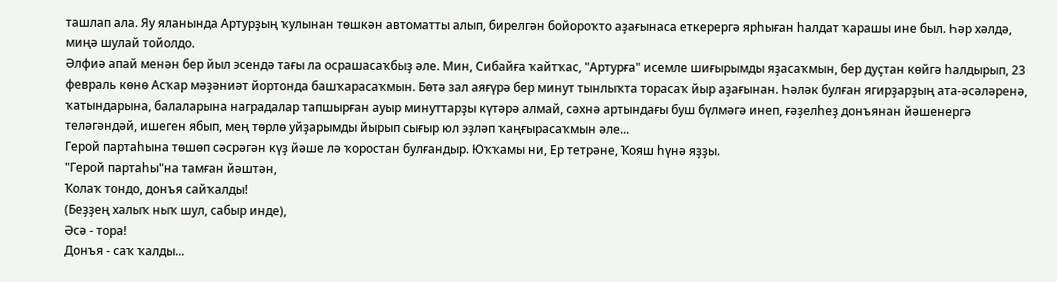ташлап ала. Яу яланында Артурҙың ҡулынан төшкән автоматты алып, бирелгән бойороҡто аҙағынаса еткерергә ярһыған һалдат ҡарашы ине был. Һәр хәлдә, миңә шулай тойолдо.
Әлфиә апай менән бер йыл эсендә тағы ла осрашасаҡбыҙ әле. Мин, Сибайға ҡайтҡас, "Артурға" исемле шиғырымды яҙасаҡмын, бер дуҫтан көйгә һалдырып, 23 февраль көнө Асҡар мәҙәниәт йортонда башҡарасаҡмын. Бөтә зал аяғүрә бер минут тынлыҡта торасаҡ йыр аҙағынан. Һәләк булған ягирҙарҙың ата-әсәләренә, ҡатындарына, балаларына наградалар тапшырған ауыр минуттарҙы күтәрә алмай, сәхнә артындағы буш бүлмәгә инеп, ғәҙелһеҙ донъянан йәшенергә теләгәндәй, ишеген ябып, мең төрлө уйҙарымды йырып сығыр юл эҙләп ҡаңғырасаҡмын әле...
Герой партаһына төшөп сәсрәгән күҙ йәше лә ҡоростан булғандыр. Юҡҡамы ни, Ер тетрәне, Ҡояш һүнә яҙҙы.
"Герой партаһы"на тамған йәштән,
Ҡолаҡ тондо, донъя сайҡалды!
(Беҙҙең халыҡ ныҡ шул, сабыр инде),
Әсә - тора!
Донъя - саҡ ҡалды...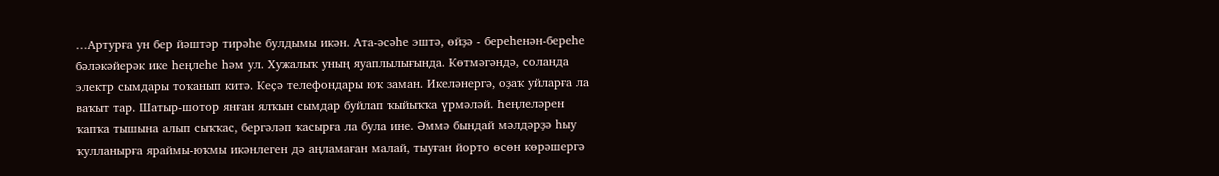…Артурға ун бер йәштәр тирәһе булдымы икән. Ата-әсәһе эштә, өйҙә - береһенән-береһе бәләкәйерәк ике һеңлеһе һәм ул. Хужалыҡ уның яуаплылығында. Көтмәгәндә, соланда электр сымдары тоҡанып китә. Кеҫә телефондары юҡ заман. Икеләнергә, оҙаҡ уйларға ла ваҡыт тар. Шатыр-шотор янған ялҡын сымдар буйлап ҡыйыҡҡа үрмәләй. Һеңлеләрен ҡапҡа тышына алып сыҡҡас, бергәләп ҡасырға ла була ине. Әммә бындай мәлдәрҙә һыу ҡулланырға яраймы-юҡмы икәнлеген дә аңламаған малай, тыуған йорто өсөн көрәшергә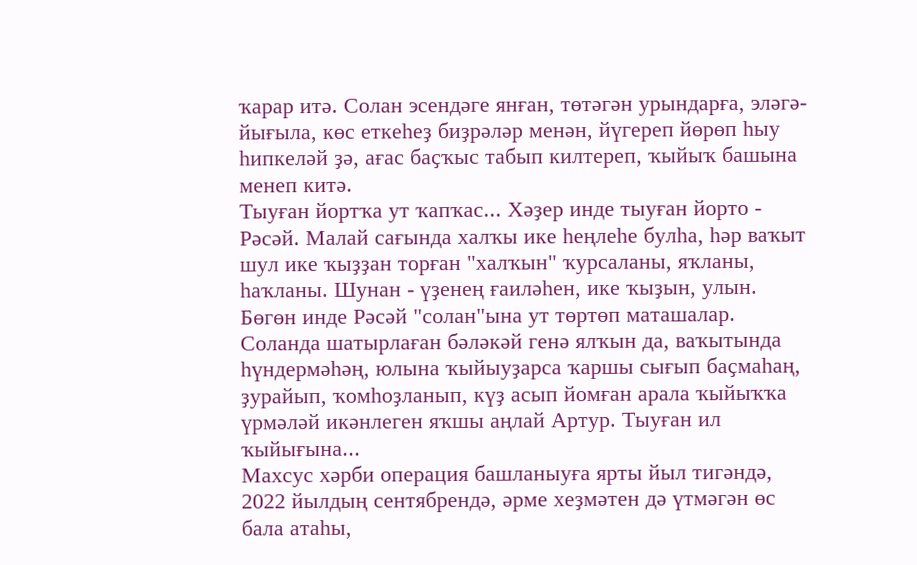ҡарар итә. Солан эсендәге янған, төтәгән урындарға, эләгә-йығыла, көс еткеһеҙ биҙрәләр менән, йүгереп йөрөп һыу һипкеләй ҙә, ағас баҫҡыс табып килтереп, ҡыйыҡ башына менеп китә.
Тыуған йортҡа ут ҡапҡас... Хәҙер инде тыуған йорто - Рәсәй. Малай сағында халҡы ике һеңлеһе булһа, һәр ваҡыт шул ике ҡыҙҙан торған "халҡын" ҡурсаланы, яҡланы, һаҡланы. Шунан - үҙенең ғаиләһен, ике ҡыҙын, улын. Бөгөн инде Рәсәй "солан"ына ут төртөп маташалар. Соланда шатырлаған бәләкәй генә ялҡын да, ваҡытында һүндермәһәң, юлына ҡыйыуҙарса ҡаршы сығып баҫмаһаң, ҙурайып, ҡомһоҙланып, күҙ асып йомған арала ҡыйыҡҡа үрмәләй икәнлеген яҡшы аңлай Артур. Тыуған ил ҡыйығына...
Махсус хәрби операция башланыуға ярты йыл тигәндә, 2022 йылдың сентябрендә, әрме хеҙмәтен дә үтмәгән өс бала атаһы,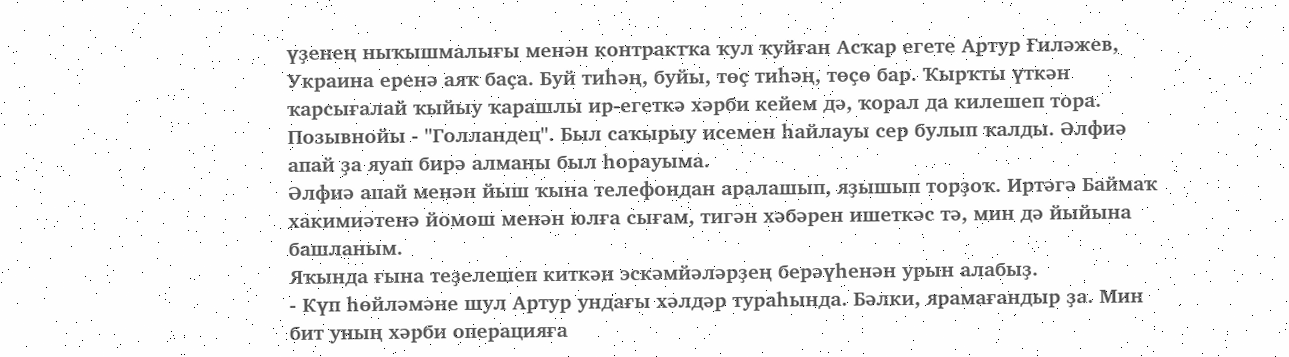үҙенең ныҡышмалығы менән контрактҡа ҡул ҡуйған Асҡар егете Артур Ғиләжев, Украина еренә аяҡ баҫа. Буй тиһәң, буйы, төҫ тиһәң, төҫө бар. Ҡырҡты үткән ҡарсығалай ҡыйыу ҡарашлы ир-егеткә хәрби кейем дә, ҡорал да килешеп тора. Позывнойы - "Голландец". Был саҡырыу исемен һайлауы сер булып ҡалды. Әлфиә апай ҙа яуап бирә алманы был һорауыма.
Әлфиә апай менән йыш ҡына телефондан аралашып, яҙышып торҙоҡ. Иртәгә Баймаҡ хакимиәтенә йомош менән юлға сығам, тигән хәбәрен ишеткәс тә, мин дә йыйына башланым.
Яҡында ғына теҙелешеп киткән эскәмйәләрҙең берәүһенән урын алабыҙ.
- Күп һөйләмәне шул Артур ундағы хәлдәр тураһында. Бәлки, ярамағандыр ҙа. Мин бит уның хәрби операцияға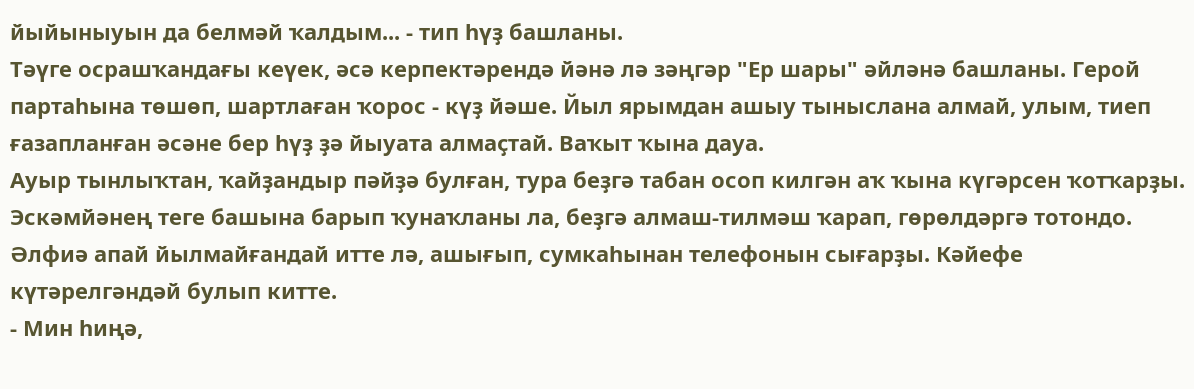йыйыныуын да белмәй ҡалдым... - тип һүҙ башланы.
Тәүге осрашҡандағы кеүек, әсә керпектәрендә йәнә лә зәңгәр "Ер шары" әйләнә башланы. Герой партаһына төшөп, шартлаған ҡорос - күҙ йәше. Йыл ярымдан ашыу тыныслана алмай, улым, тиеп ғазапланған әсәне бер һүҙ ҙә йыуата алмаҫтай. Ваҡыт ҡына дауа.
Ауыр тынлыҡтан, ҡайҙандыр пәйҙә булған, тура беҙгә табан осоп килгән аҡ ҡына күгәрсен ҡотҡарҙы. Эскәмйәнең теге башына барып ҡунаҡланы ла, беҙгә алмаш-тилмәш ҡарап, гөрөлдәргә тотондо. Әлфиә апай йылмайғандай итте лә, ашығып, сумкаһынан телефонын сығарҙы. Кәйефе күтәрелгәндәй булып китте.
- Мин һиңә,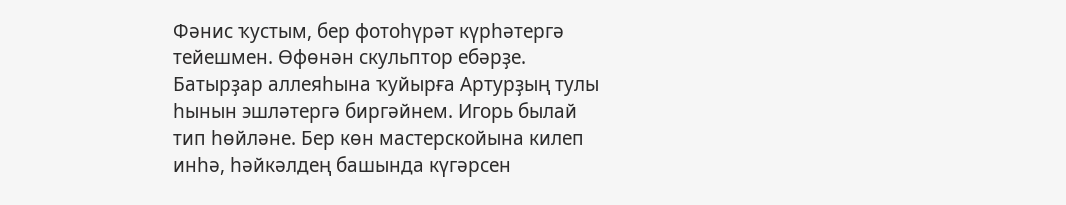Фәнис ҡустым, бер фотоһүрәт күрһәтергә тейешмен. Өфөнән скульптор ебәрҙе. Батырҙар аллеяһына ҡуйырға Артурҙың тулы һынын эшләтергә биргәйнем. Игорь былай тип һөйләне. Бер көн мастерскойына килеп инһә, һәйкәлдең башында күгәрсен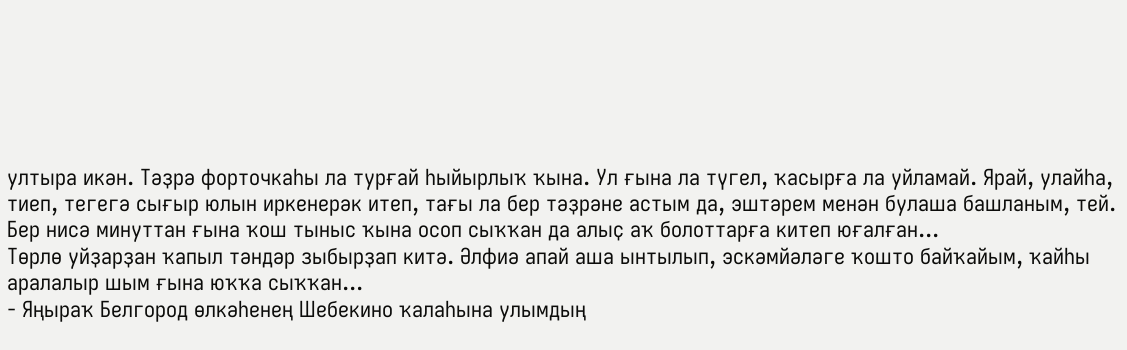ултыра икән. Тәҙрә форточкаһы ла турғай һыйырлыҡ ҡына. Ул ғына ла түгел, ҡасырға ла уйламай. Ярай, улайһа, тиеп, тегегә сығыр юлын иркенерәк итеп, тағы ла бер тәҙрәне астым да, эштәрем менән булаша башланым, тей. Бер нисә минуттан ғына ҡош тыныс ҡына осоп сыҡҡан да алыҫ аҡ болоттарға китеп юғалған...
Төрлө уйҙарҙан ҡапыл тәндәр зыбырҙап китә. Әлфиә апай аша ынтылып, эскәмйәләге ҡошто байҡайым, ҡайһы аралалыр шым ғына юҡҡа сыҡҡан...
- Яңыраҡ Белгород өлкәһенең Шебекино ҡалаһына улымдың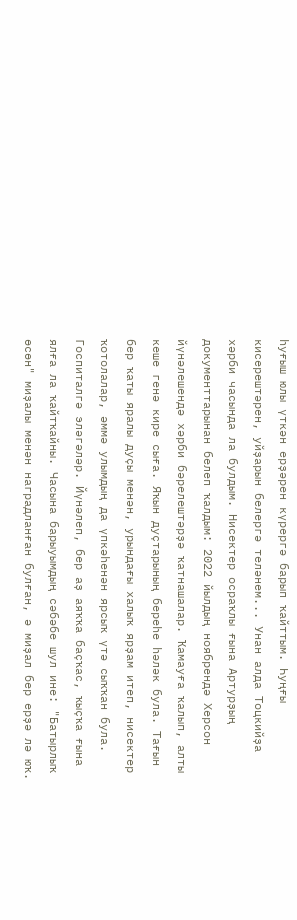һуғыш юлы үткән ерҙәрен күрергә барып ҡайттым. Һуңғы кисерештәрен, уйҙарын белергә теләнем... Унан алда Тоцкийҙа хәрби часында ла булдым. Нисектер осраҡлы ғына Артурҙың документтарынан белеп ҡалдым: 2022 йылдың ноябрендә Херсон йүнәлешендә хәрби бәрелештәрҙә ҡатнашалар. Ҡамауға ҡалып, алты кеше генә кире сыға. Яҡын дуҫтарының береһе һәләк була. Тағын бер ҡаты яралы дуҫы менән, урындағы халыҡ ярҙам итеп, нисектер ҡотолалар, әммә улымдың да үпкәһенән ярсыҡ үтә сыҡҡан була. Госпиталгә эләгәләр. Йүнәлеп, бер аҙ аяҡҡа баҫҡас, ҡыҫҡа ғына ялға ла ҡайтҡайны. Часына барыуымдың сәбәбе шул ине: "Батырлыҡ өсөн" миҙалы менән наградланған булған, ә миҙал бер ерҙә лә юҡ.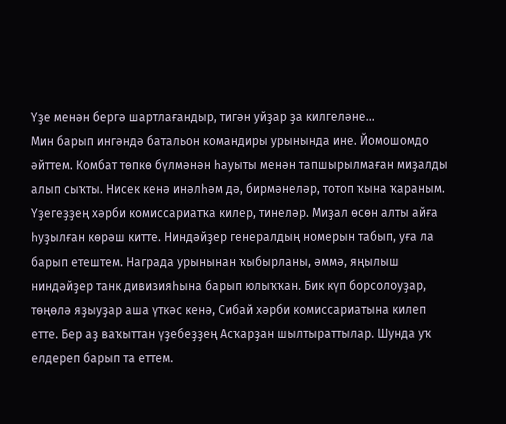Үҙе менән бергә шартлағандыр, тигән уйҙар ҙа килгеләне...
Мин барып ингәндә батальон командиры урынында ине. Йомошомдо әйттем. Комбат төпкө бүлмәнән һауыты менән тапшырылмаған миҙалды алып сыҡты. Нисек кенә инәлһәм дә, бирмәнеләр, тотоп ҡына ҡараным. Үҙегеҙҙең хәрби комиссариатҡа килер, тинеләр. Миҙал өсөн алты айға һуҙылған көрәш китте. Ниндәйҙер генералдың номерын табып, уға ла барып етештем. Награда урынынан ҡыбырланы, әммә, яңылыш ниндәйҙер танк дивизияһына барып юлыҡҡан. Бик күп борсолоуҙар, төңөлә яҙыуҙар аша үткәс кенә, Сибай хәрби комиссариатына килеп етте. Бер аҙ ваҡыттан үҙебеҙҙең Асҡарҙан шылтыраттылар. Шунда уҡ елдереп барып та еттем.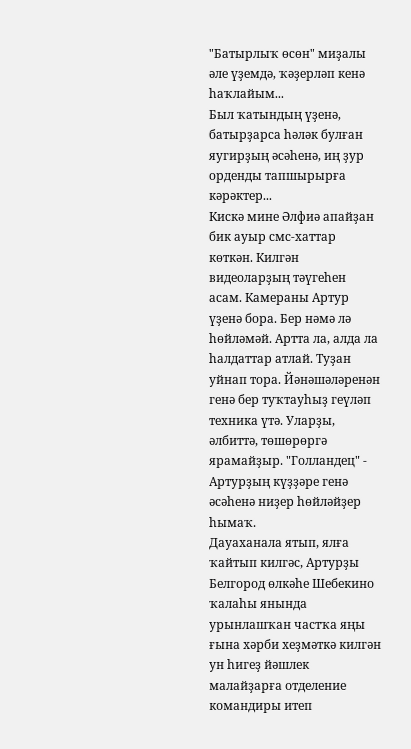"Батырлыҡ өсөн" миҙалы әле үҙемдә, ҡәҙерләп кенә һаҡлайым...
Был ҡатындың үҙенә, батырҙарса һәләк булған яугирҙың әсәһенә, иң ҙур орденды тапшырырға кәрәктер...
Кискә мине Әлфиә апайҙан бик ауыр смс-хаттар көткән. Килгән видеоларҙың тәүгеһен асам. Камераны Артур үҙенә бора. Бер нәмә лә һөйләмәй. Артта ла, алда ла һалдаттар атлай. Туҙан уйнап тора. Йәнәшәләренән генә бер туҡтауһыҙ геүләп техника үтә. Уларҙы, әлбиттә, төшөрөргә ярамайҙыр. "Голландец" - Артурҙың күҙҙәре генә әсәһенә ниҙер һөйләйҙер һымаҡ.
Дауаханала ятып, ялға ҡайтып килгәс, Артурҙы Белгород өлкәһе Шебекино ҡалаһы янында урынлашҡан частҡа яңы ғына хәрби хеҙмәткә килгән ун һигеҙ йәшлек малайҙарға отделение командиры итеп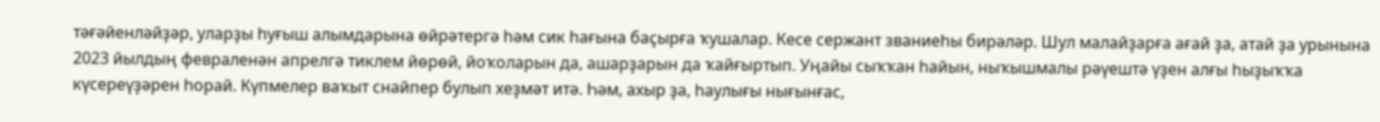тәғәйенләйҙәр, уларҙы һуғыш алымдарына өйрәтергә һәм сик һағына баҫырға ҡушалар. Кесе сержант званиеһы бирәләр. Шул малайҙарға ағай ҙа, атай ҙа урынына 2023 йылдың февраленән апрелгә тиклем йөрөй, йоҡоларын да, ашарҙарын да ҡайғыртып. Уңайы сыҡҡан һайын, ныҡышмалы рәүештә үҙен алғы һыҙыҡҡа күсереүҙәрен һорай. Күпмелер ваҡыт снайпер булып хеҙмәт итә. Һәм, ахыр ҙа, һаулығы нығынғас,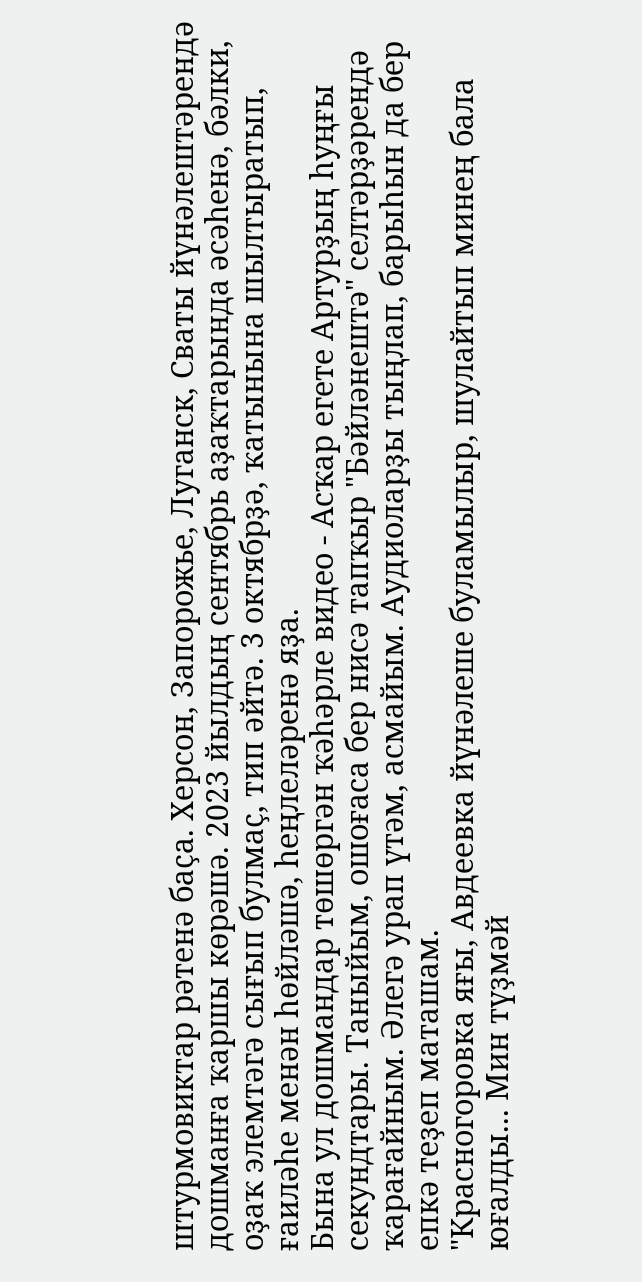штурмовиктар рәтенә баҫа. Херсон, Запорожье, Луганск, Сваты йүнәлештәрендә дошманға ҡаршы көрәшә. 2023 йылдың сентябрь аҙаҡтарында әсәһенә, бәлки, оҙаҡ элемтәгә сығып булмаҫ, тип әйтә. 3 октябрҙә, ҡатынына шылтыратып, ғаиләһе менән һөйләшә, һеңлеләренә яҙа.
Бына ул дошмандар төшөргән ҡәһәрле видео - Асҡар егете Артурҙың һуңғы секундтары. Таныйым, ошоғаса бер нисә тапҡыр "Бәйләнештә" селтәрҙәрендә ҡарағайным. Әлегә урап үтәм, асмайым. Аудиоларҙы тыңлап, барыһын да бер епкә теҙеп маташам.
"Красногоровка яғы, Авдеевка йүнәлеше буламылыр, шулайтып минең бала юғалды... Мин түҙмәй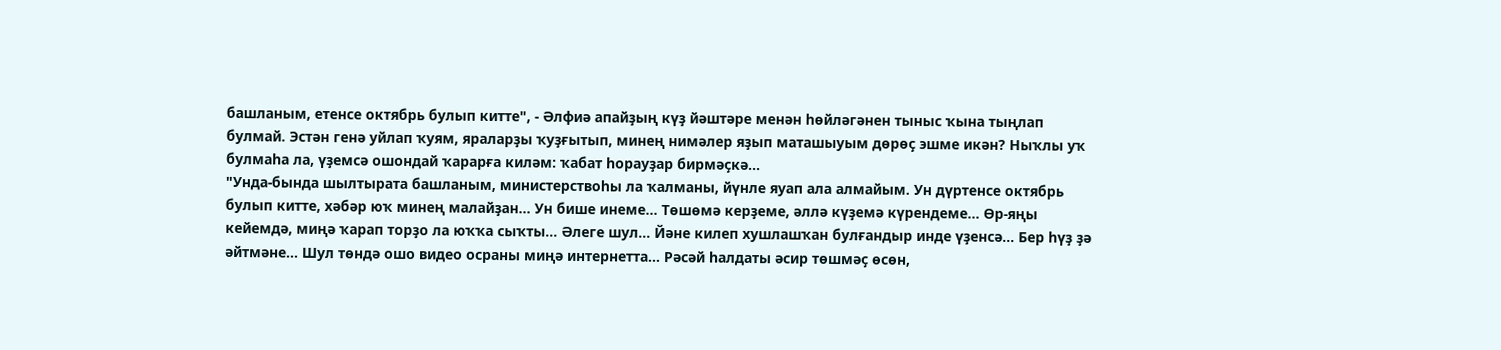башланым, етенсе октябрь булып китте", - Әлфиә апайҙың күҙ йәштәре менән һөйләгәнен тыныс ҡына тыңлап булмай. Эстән генә уйлап ҡуям, яраларҙы ҡуҙғытып, минең нимәлер яҙып маташыуым дөрөҫ эшме икән? Ныҡлы уҡ булмаһа ла, үҙемсә ошондай ҡарарға киләм: ҡабат һорауҙар бирмәҫкә...
"Унда-бында шылтырата башланым, министерствоһы ла ҡалманы, йүнле яуап ала алмайым. Ун дүртенсе октябрь булып китте, хәбәр юҡ минең малайҙан... Ун бише инеме... Төшөмә керҙеме, әллә күҙемә күрендеме... Өр-яңы кейемдә, миңә ҡарап торҙо ла юҡҡа сыҡты... Әлеге шул... Йәне килеп хушлашҡан булғандыр инде үҙенсә... Бер һүҙ ҙә әйтмәне... Шул төндә ошо видео осраны миңә интернетта... Рәсәй һалдаты әсир төшмәҫ өсөн,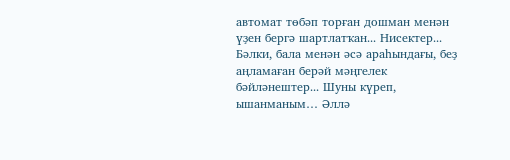автомат төбәп торған дошман менән үҙен бергә шартлатҡан... Нисектер... Бәлки, бала менән әсә араһындағы, беҙ аңламаған берәй мәңгелек бәйләнештер... Шуны күреп, ышанманым… Әллә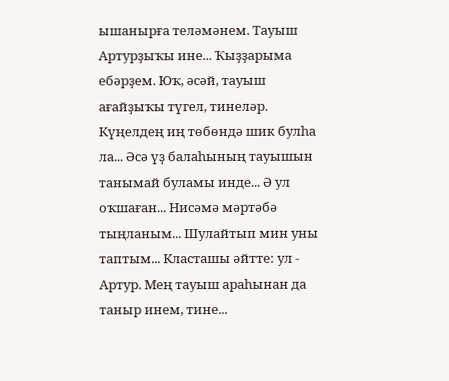ышанырға теләмәнем. Тауыш Артурҙыҡы ине... Ҡыҙҙарыма ебәрҙем. Юҡ, әсәй, тауыш ағайҙыҡы түгел, тинеләр. Күңелдең иң төбөндә шик булһа ла... Әсә үҙ балаһының тауышын танымай буламы инде... Ә ул оҡшаған... Нисәмә мәртәбә тыңланым... Шулайтып мин уны таптым... Класташы әйтте: ул - Артур. Мең тауыш араһынан да таныр инем, тине...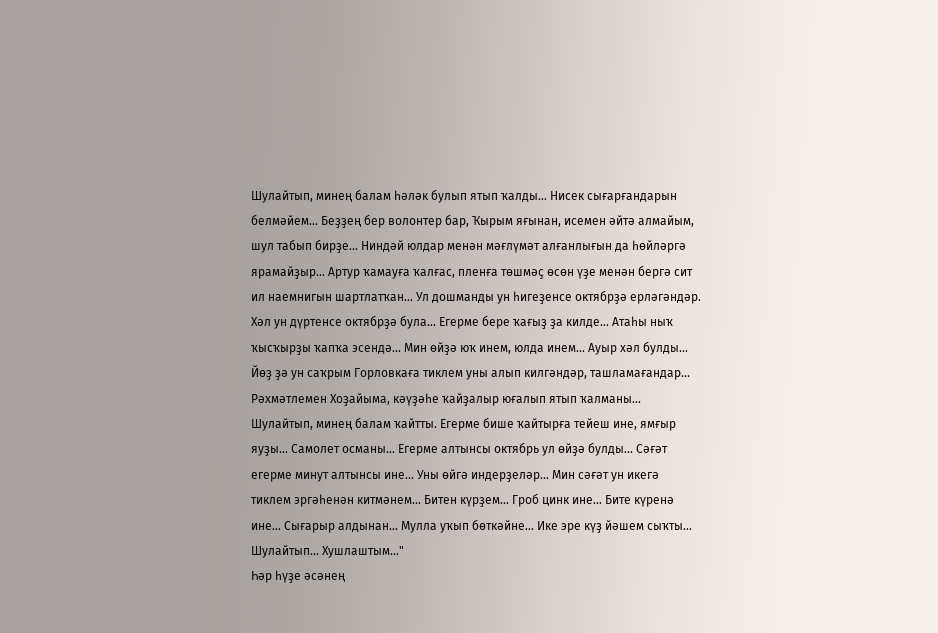Шулайтып, минең балам һәләк булып ятып ҡалды... Нисек сығарғандарын белмәйем... Беҙҙең бер волонтер бар, Ҡырым яғынан, исемен әйтә алмайым, шул табып бирҙе... Ниндәй юлдар менән мәғлүмәт алғанлығын да һөйләргә ярамайҙыр... Артур ҡамауға ҡалғас, пленға төшмәҫ өсөн үҙе менән бергә сит ил наемнигын шартлатҡан... Ул дошманды ун һигеҙенсе октябрҙә ерләгәндәр. Хәл ун дүртенсе октябрҙә була... Егерме бере ҡағыҙ ҙа килде... Атаһы ныҡ ҡысҡырҙы ҡапҡа эсендә... Мин өйҙә юҡ инем, юлда инем... Ауыр хәл булды... Йөҙ ҙә ун саҡрым Горловкаға тиклем уны алып килгәндәр, ташламағандар... Рәхмәтлемен Хоҙайыма, кәүҙәһе ҡайҙалыр юғалып ятып ҡалманы... Шулайтып, минең балам ҡайтты. Егерме бише ҡайтырға тейеш ине, ямғыр яуҙы... Самолет османы... Егерме алтынсы октябрь ул өйҙә булды... Сәғәт егерме минут алтынсы ине... Уны өйгә индерҙеләр... Мин сәғәт ун икегә тиклем эргәһенән китмәнем... Битен күрҙем... Гроб цинк ине... Бите күренә ине... Сығарыр алдынан... Мулла уҡып бөткәйне... Ике эре күҙ йәшем сыҡты... Шулайтып... Хушлаштым..."
Һәр һүҙе әсәнең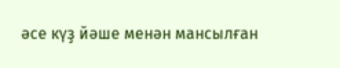әсе күҙ йәше менән мансылған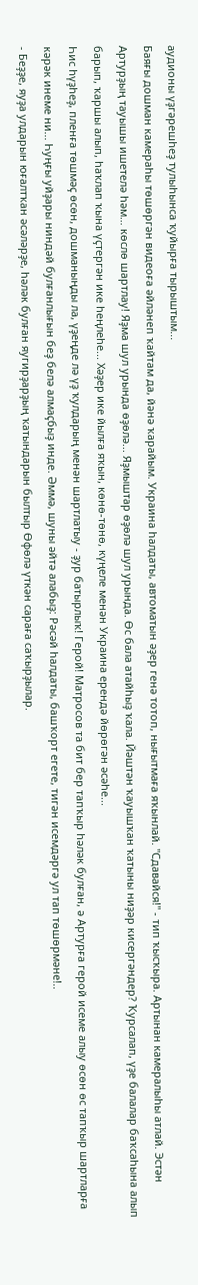аудионы үҙгәрешһеҙ тулыһынса ҡуйырға тырыштым...
Баяғы дошман камераһы төшөргән видеоға әйләнеп ҡайтам да, йәнә ҡарайым. Украина һалдаты, автоматын әҙер генә тотоп, нығытмаға яҡынлай. "Сдавайся!" - тип ҡысҡыра. Артынан камералыһы атлай. Эстән Артурҙың тауышы ишетелә һәм… көслө шартлау! Яҙма шул урында өҙөлә... Яҙмыштар өҙөлә шул урында. Өс бала атайһыҙ ҡала. Йәштән ҡауышҡан ҡатыны ниҙәр кисергәндер? Ҡурсалап, үҙе балалар баҡсаһына алып барып, ҡаршы алып, һаҡлап ҡына үҫтергән ике һеңлеһе... Хәҙер ике йылға яҡын, көнө-төнө, күңеле менән Украина ерендә йөрөгән әсәһе...
Һис һүҙһеҙ, пленға төшмәҫ өсөн, дошманыңды ла, үҙеңде лә үҙ ҡулдарың менән шартлатыу - ҙур батырлыҡ! Герой! Матросов та бит бер тапҡыр һәләк булған, ә Артурға герой исеме алыу өсөн өс тапҡыр шартларға кәрәк инеме ни... Һуңғы уйҙары ниндәй булғанлығын беҙ белә алмаҫбыҙ инде. Әммә, шуны әйтә алабыҙ: Рәсәй һалдаты, башҡорт егете, тигән исемдәргә ул тап төшөрмәне!..
- Беҙҙе, яуҙа улдарын юғалтҡан әсәләрҙе, һәләк булған яугирҙарҙың ҡатындарын былтыр Өфөлә үткән сараға саҡырҙылар.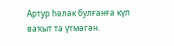Артур һәләк булғанға күп ваҡыт та үтмәгән.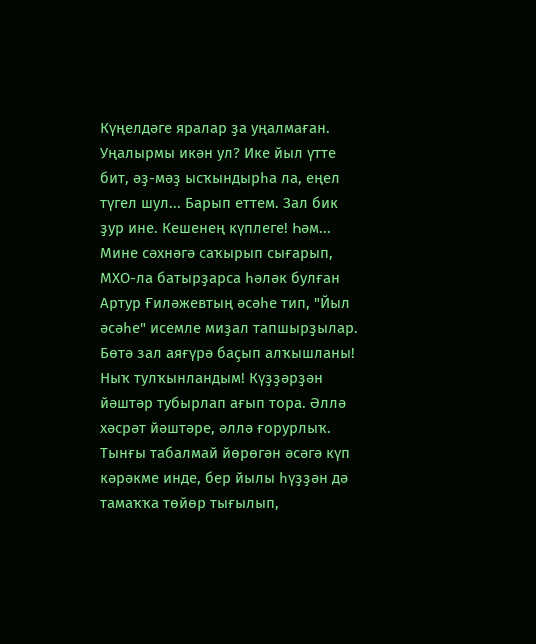Күңелдәге яралар ҙа уңалмаған. Уңалырмы икән ул? Ике йыл үтте бит, әҙ-мәҙ ысҡындырһа ла, еңел түгел шул... Барып еттем. Зал бик ҙур ине. Кешенең күплеге! Һәм... Мине сәхнәгә саҡырып сығарып, МХО-ла батырҙарса һәләк булған Артур Ғиләжевтың әсәһе тип, "Йыл әсәһе" исемле миҙал тапшырҙылар. Бөтә зал аяғүрә баҫып алҡышланы! Ныҡ тулҡынландым! Күҙҙәрҙән йәштәр тубырлап ағып тора. Әллә хәсрәт йәштәре, әллә ғорурлыҡ. Тынғы табалмай йөрөгән әсәгә күп кәрәкме инде, бер йылы һүҙҙән дә тамаҡҡа төйөр тығылып,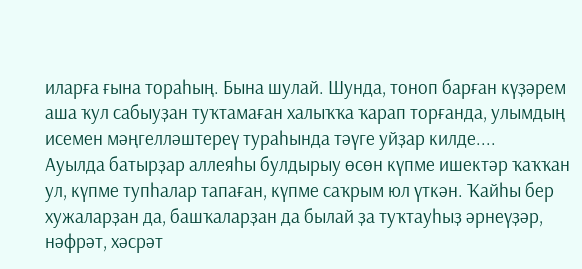иларға ғына тораһың. Бына шулай. Шунда, тоноп барған күҙәрем аша ҡул сабыуҙан туҡтамаған халыҡҡа ҡарап торғанда, улымдың исемен мәңгелләштереү тураһында тәүге уйҙар килде....
Ауылда батырҙар аллеяһы булдырыу өсөн күпме ишектәр ҡаҡҡан ул, күпме тупһалар тапаған, күпме саҡрым юл үткән. Ҡайһы бер хужаларҙан да, башҡаларҙан да былай ҙа туҡтауһыҙ әрнеүҙәр, нәфрәт, хәсрәт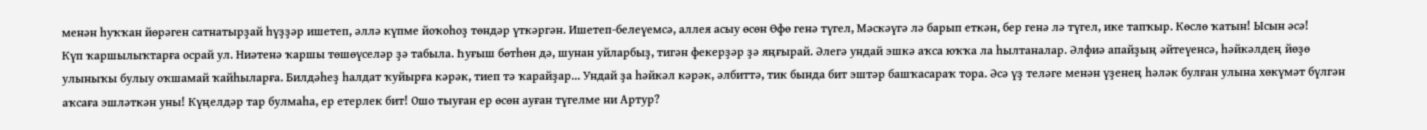менән һуҡҡан йөрәген сатнатырҙай һүҙҙәр ишетеп, әллә күпме йоҡоһоҙ төндәр үткәргән. Ишетеп-белеүемсә, аллея асыу өсөн Өфө генә түгел, Мәскәүгә лә барып еткән, бер генә лә түгел, ике тапҡыр. Көслө ҡатын! Ысын әсә!
Күп ҡаршылыҡтарға осрай ул. Ниәтенә ҡаршы төшөүселәр ҙә табыла. Һуғыш бөтһөн дә, шунан уйларбыҙ, тигән фекерҙәр ҙә яңғырай. Әлегә ундай эшкә аҡса юҡҡа ла һылтаналар. Әлфиә апайҙың әйтеүенсә, һәйкәлдең йөҙө улыныҡы булыу оҡшамай ҡайһыларға. Билдәһеҙ һалдат ҡуйырға кәрәк, тиеп тә ҡарайҙар... Ундай ҙа һәйкәл кәрәк, әлбиттә, тик бында бит эштәр башҡасараҡ тора. Әсә үҙ теләге менән үҙенең һәләк булған улына хөкүмәт бүлгән аҡсаға эшләткән уны! Күңелдәр тар булмаһа, ер етерлек бит! Ошо тыуған ер өсөн ауған түгелме ни Артур?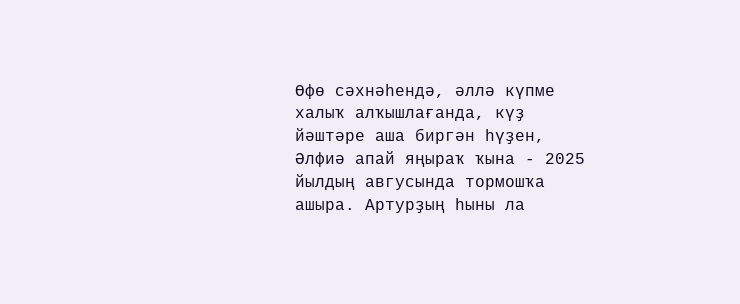Өфө сәхнәһендә, әллә күпме халыҡ алҡышлағанда, күҙ йәштәре аша биргән һүҙен, Әлфиә апай яңыраҡ ҡына - 2025 йылдың авгусында тормошҡа ашыра. Артурҙың һыны ла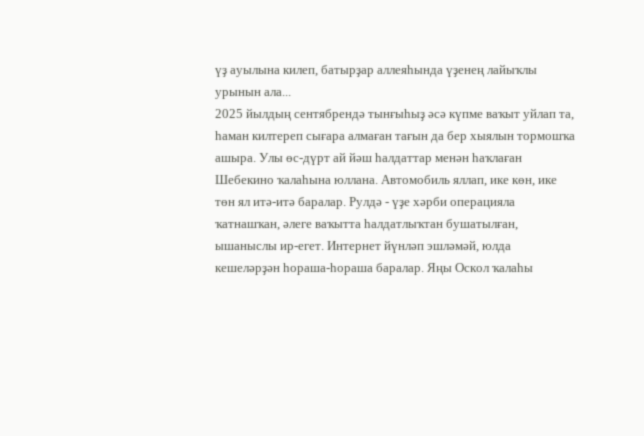үҙ ауылына килеп, батырҙар аллеяһында үҙенең лайыҡлы урынын ала...
2025 йылдың сентябрендә тынғыһыҙ әсә күпме ваҡыт уйлап та, һаман килтереп сығара алмаған тағын да бер хыялын тормошҡа ашыра. Улы өс-дүрт ай йәш һалдаттар менән һаҡлаған Шебекино ҡалаһына юллана. Автомобиль яллап, ике көн, ике төн ял итә-итә баралар. Рулдә - үҙе хәрби операцияла ҡатнашҡан, әлеге ваҡытта һалдатлыҡтан бушатылған, ышаныслы ир-егет. Интернет йүнләп эшләмәй, юлда кешеләрҙән һораша-һораша баралар. Яңы Оскол ҡалаһы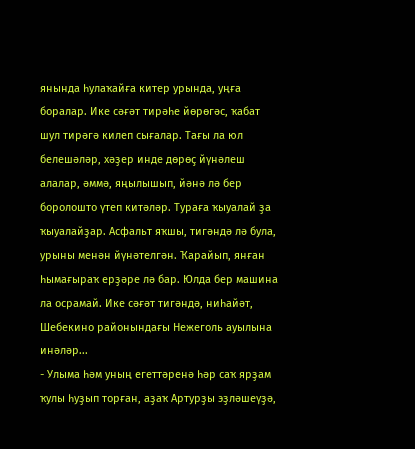янында һулаҡайға китер урында, уңға боралар. Ике сәғәт тирәһе йөрөгәс, ҡабат шул тирәгә килеп сығалар. Тағы ла юл белешәләр, хәҙер инде дөрөҫ йүнәлеш алалар, әммә, яңылышып, йәнә лә бер боролошто үтеп китәләр. Тураға ҡыуалай ҙа ҡыуалайҙар. Асфальт яҡшы, тигәндә лә була, урыны менән йүнәтелгән. Ҡарайып, янған һымағыраҡ ерҙәре лә бар. Юлда бер машина ла осрамай. Ике сәғәт тигәндә, ниһайәт, Шебекино районындағы Нежеголь ауылына инәләр...
- Улыма һәм уның егеттәренә һәр саҡ ярҙам ҡулы һуҙып торған, аҙаҡ Артурҙы эҙләшеүҙә,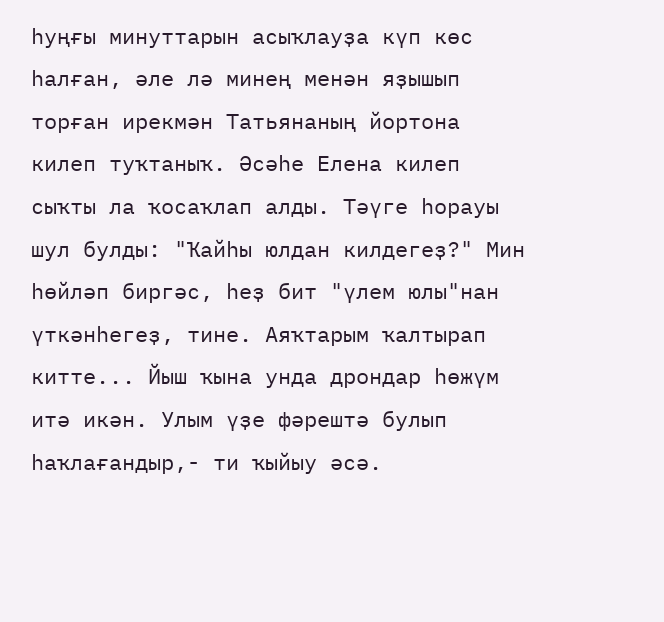һуңғы минуттарын асыҡлауҙа күп көс һалған, әле лә минең менән яҙышып торған ирекмән Татьянаның йортона килеп туҡтаныҡ. Әсәһе Елена килеп сыҡты ла ҡосаҡлап алды. Тәүге һорауы шул булды: "Ҡайһы юлдан килдегеҙ?" Мин һөйләп биргәс, һеҙ бит "үлем юлы"нан үткәнһегеҙ, тине. Аяҡтарым ҡалтырап китте... Йыш ҡына унда дрондар һөжүм итә икән. Улым үҙе фәрештә булып һаҡлағандыр,- ти ҡыйыу әсә.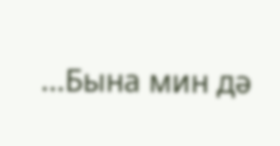...Бына мин дә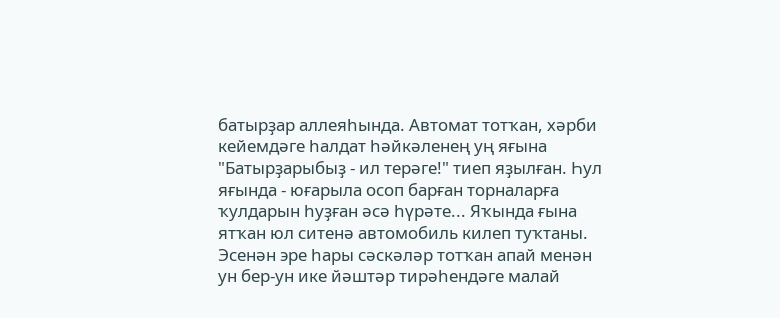батырҙар аллеяһында. Автомат тотҡан, хәрби кейемдәге һалдат һәйкәленең уң яғына "Батырҙарыбыҙ - ил терәге!" тиеп яҙылған. Һул яғында - юғарыла осоп барған торналарға ҡулдарын һуҙған әсә һүрәте... Яҡында ғына ятҡан юл ситенә автомобиль килеп туҡтаны. Эсенән эре һары сәскәләр тотҡан апай менән ун бер-ун ике йәштәр тирәһендәге малай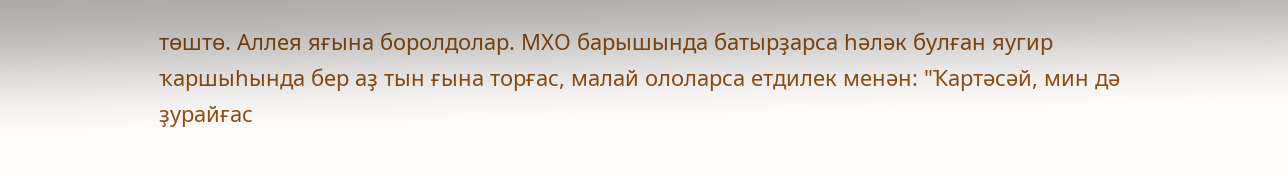төштө. Аллея яғына боролдолар. МХО барышында батырҙарса һәләк булған яугир ҡаршыһында бер аҙ тын ғына торғас, малай ололарса етдилек менән: "Ҡартәсәй, мин дә ҙурайғас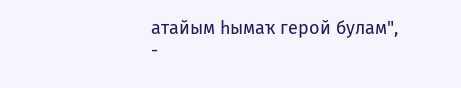атайым һымаҡ герой булам", -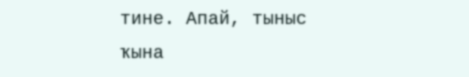тине. Апай, тыныс ҡына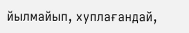йылмайып, хуплағандай,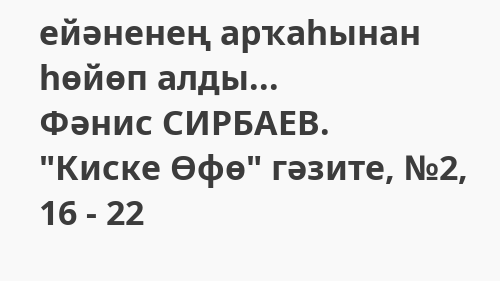ейәненең арҡаһынан һөйөп алды...
Фәнис СИРБАЕВ.
"Киске Өфө" гәзите, №2, 16 - 22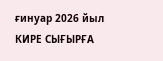ғинуар 2026 йыл
КИРЕ СЫҒЫРҒА